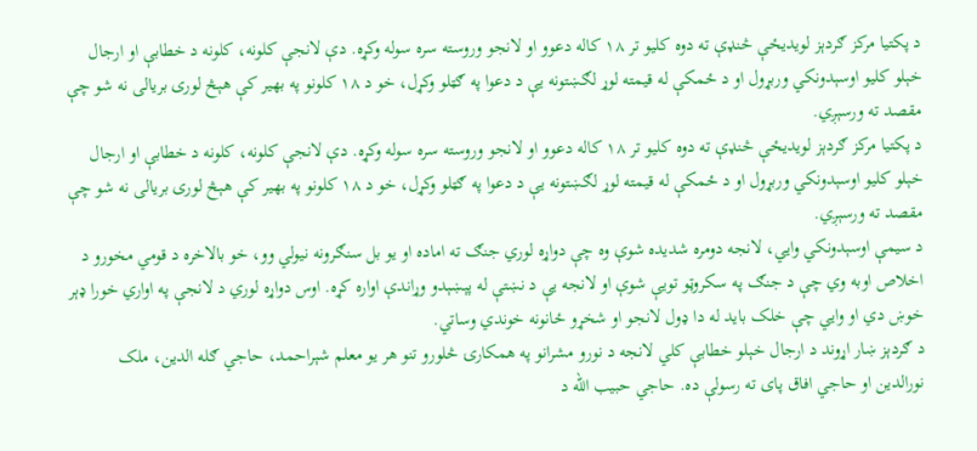د پکتيا مرکز ګردېز لويديځې څنډې ته دوه کليو تر ۱۸ کاله دعوو او لانجو وروسته سره سوله وکړه. دې لانجې کلونه، کلونه د خطابې او ارجال خېلو کليو اوسېدونکي وربړول او د ځمکې له قيمته لوړ لګښتونه يې د دعوا په ګټلو وکړل، خو د ۱۸ کلونو په بهیر کې هېڅ لوری بريالی نه شو چې مقصد ته ورسېږي.
د پکتيا مرکز ګردېز لويديځې څنډې ته دوه کليو تر ۱۸ کاله دعوو او لانجو وروسته سره سوله وکړه. دې لانجې کلونه، کلونه د خطابې او ارجال خېلو کليو اوسېدونکي وربړول او د ځمکې له قيمته لوړ لګښتونه يې د دعوا په ګټلو وکړل، خو د ۱۸ کلونو په بهیر کې هېڅ لوری بريالی نه شو چې مقصد ته ورسېږي.
د سيمې اوسېدونکي وايي، لانجه دومره شدیده شوې وه چې دواړه لوري جنګ ته اماده او یو بل سنګرونه نیولي وو، خو بالاخره د قومي مخورو د اخلاص اوبه وي چې د جنګ په سکروټو تويې شوې او لانجه یې د نښتې له پېښېدو وړاندې اواره کړه. اوس دواړه لوري د لانجې په اواري خورا ډېر خوښ دي او وايي چې خلک بايد له دا ډول لانجو او شخړو ځانونه خوندي وساتي.
د ګردېز ښار اړوند د ارجال خېلو خطابې کلي لانجه د نورو مشرانو په همکارۍ څلورو تنو هر یو معلم شېراحمد، حاجي ګله الدين، ملک نورالدين او حاجي افاق پای ته رسولې ده. حاجي حبيب الله د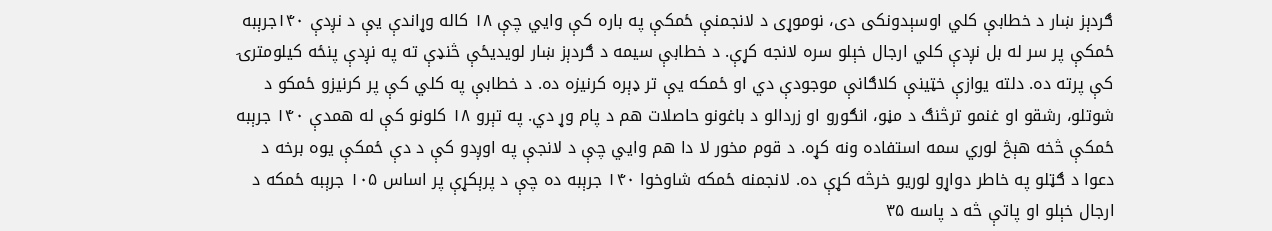ګردېز ښار د خطابې کلي اوسېدونکی دی، نوموړی د لانجمنې ځمکې په باره کې وايي چې ۱۸ کاله وړاندې یې د نږدې ۱۴۰جرېبه ځمکې پر سر له بل نږدې کلي ارجال خېلو سره لانجه کړې. د خطابې سيمه د ګردېز ښار لويديځې څنډې ته په نږدې پنځه کيلومترۍ کې پرته ده. دلته يوازې خټينې کلاګانې موجودې دي او ځمکه يې تر ډېره کرنيزه ده. د خطابې په کلي کې پر کرنيزو ځمکو د شوتلو، رشقو او غنمو ترڅنګ د مڼو، انګورو او زردالو د باغونو حاصلات هم د پام وړ دي. په تېرو ۱۸ کلونو کې له همدې ۱۴۰ جرېبه ځمکې څخه هېڅ لوري سمه استفاده ونه کړه. د قوم مخور لا دا هم وايي چې د لانجې په اوږدو کې د دې ځمکې يوه برخه د دعوا د ګټلو په خاطر دواړو لوريو خرڅه کړې ده. لانجمنه ځمکه شاوخوا ۱۴۰ جرېبه ده چې د پرېکړې پر اساس ۱۰۵ جرېبه ځمکه د ارجال خېلو او پاتې څه د پاسه ۳۵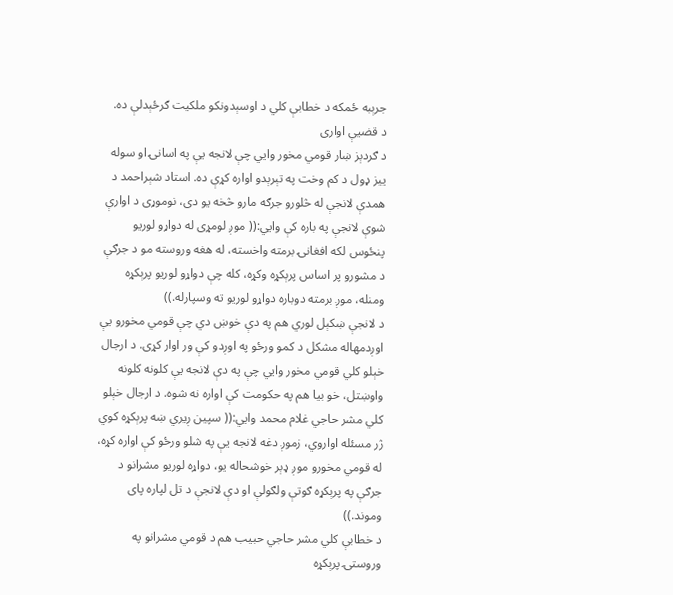جرېبه ځمکه د خطابې کلي د اوسېدونکو ملکيت ګرځېدلې ده.
د قضیې اواری
د ګردېز ښار قومي مخور وايي چې لانجه يې په اسانۍ او سوله یيز ډول د کم وخت په تېرېدو اواره کړې ده. استاد شېراحمد د همدې لانجې له څلورو جرګه مارو څخه يو دی، نوموړی د اوارې شوې لانجې په باره کې وايي:(( موږ لومړی له دواړو لوريو پنځوس لکه افغانۍ برمته واخسته، له هغه وروسته مو د جرګې د مشورو پر اساس پرېکړه وکړه، کله چې دواړو لوريو پرېکړه ومنله، موږ برمته دوباره دواړو لوريو ته وسپارله.))
د لانجې ښکېل لوري هم په دې خوښ دي چې قومي مخورو يې اوږدمهاله مشکل د کمو ورځو په اوږدو کې ور اوار کړی. د ارجال خېلو کلي قومي مخور وايي چې په دې لانجه يې کلونه کلونه واوښتل، خو بيا هم په حکومت کې اواره نه شوه. د ارجال خېلو کلي مشر حاجي غلام محمد وايي:(( سپين ږيري ښه پرېکړه کوي ژر مسئله اواروي، زموږ دغه لانجه يې په شلو ورځو کې اواره کړه، له قومي مخورو موږ ډېر خوشحاله يو، دواړه لوريو مشرانو د جرګې په پرېکړه ګوتې ولګولې او دې لانجې د تل لپاره پای وموند.))
د خطابې کلي مشر حاجي حبيب هم د قومي مشرانو په وروستۍ پرېکړه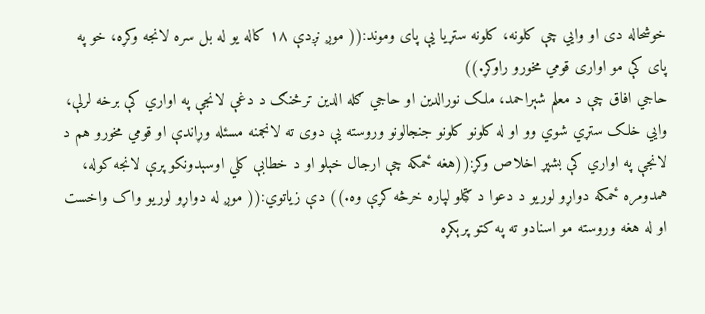خوشحاله دی او وايي چې کلونه، کلونه ستړيا يې پای وموند:(( موږ نږدې ۱۸ کاله يو له بل سره لانجه وکړه، خو په پای کې مو اواری قومي مخورو راوکړ.))
حاجي افاق چې د معلم شېراحمد، ملک نورالدين او حاجي ګله الدين ترڅنګ د دغې لانجې په اواري کې برخه لرلې، وايي خلک ستړي شوي وو او له کلونو کلونو جنجالونو وروسته يې دوی ته لانجمنه مسئله وړاندې او قومي مخورو هم د لانجې په اواري کې بشپړ اخلاص وکړ:((هغه ځمکه چې ارجال خېلو او د خطابې کلي اوسېدونکو پرې لانجه کوله، همدومره ځمکه دواړو لوريو د دعوا د ګټلو لپاره خرڅه کړې وه.)) دې زیاتوي:(( موږ له دواړو لوريو واک واخست او له هغه وروسته مو اسنادو ته په کتو پرېکړه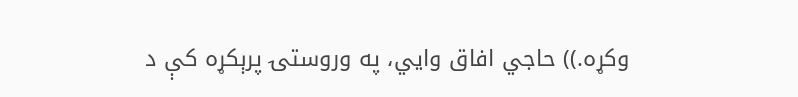وکړه.)) حاجي افاق وايي، په وروستۍ پرېکړه کې د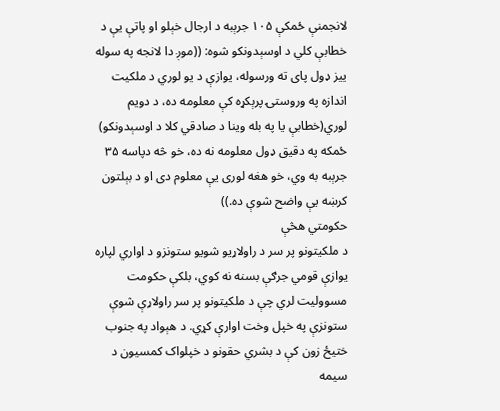لانجمنې ځمکې ۱۰۵ جرېبه د ارجال خېلو او پاتې يې د خطابې کلي د اوسېدونکو شوه: ((موږ دا لانجه په سوله یيز ډول پای ته ورسوله، يوازې د يو لوري د ملکيت اندازه په وروستۍ پرېکړه کې معلومه ده، د دويم لوري(خطابې يا په بله وينا د صادقي کلا د اوسېدونکو) ځمکه په دقيق ډول معلومه نه ده، خو څه دپاسه ۳۵ جرېبه به وي، خو هغه لوری يې معلوم دی او د بېلتون کرښه يې واضح شوې ده.))
حکومتي هڅې
د ملکيتونو پر سر د راولاړيو شويو ستونزو د اواري لپاره يوازې قومي جرګې بسنه نه کوي، بلکې حکومت مسووليت لري چې د ملکيتونو پر سر راولاړې شوې ستونزې په خپل وخت اوارې کړي. د هېواد په جنوب ختيځ زون کې د بشري حقونو د خپلواک کمسیون د سيمه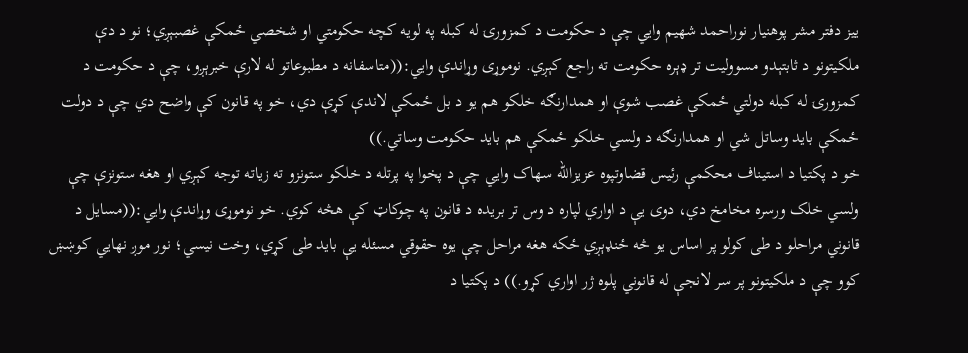یيز دفتر مشر پوهنيار نوراحمد شهيم وايي چې د حکومت د کمزورۍ له کبله په لويه کچه حکومتي او شخصي ځمکې غصبېږي؛ نو د دې ملکيتونو د ثابتېدو مسووليت تر ډېره حکومت ته راجع کېږي. نوموړی وړاندې وايي:((متاسفانه د مطبوعاتو له لارې خبرېږو، چې د حکومت د کمزورۍ له کبله دولتي ځمکې غصب شوې او همدارنګه خلکو هم يو د بل ځمکې لاندې کړې دي، خو په قانون کې واضح دي چې د دولت ځمکې بايد وساتل شي او همدارنګه د ولسي خلکو ځمکې هم بايد حکومت وساتي.))
خو د پکتيا د استيناف محکمې رئيس قضاوتپوه عزيزالله سهاک وايي چې د پخوا په پرتله د خلکو ستونزو ته زياته توجه کېږي او هغه ستونزې چې ولسي خلک ورسره مخامخ دي، دوی يې د اواري لپاره د وس تر بريده د قانون په چوکاټ کې هڅه کوي. خو نوموړی وړاندې وايي:((مسايل د قانوني مراحلو د طی کولو پر اساس يو څه ځنډېږي ځکه هغه مراحل چې يوه حقوقي مسئله يې بايد طی کړي، وخت نيسي؛ نور موږ نهايي کوښښ کوو چې د ملکيتونو پر سر لانجې له قانوني پلوه ژر اواري کړو.)) د پکتيا د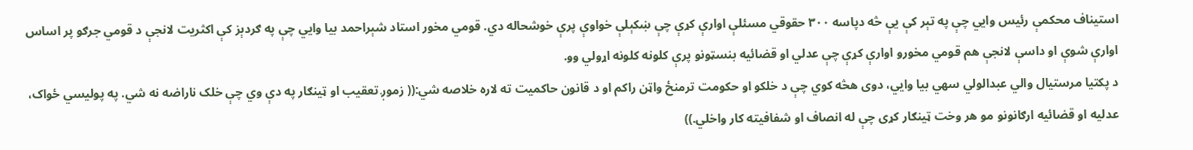استيناف محکمې رئيس وايي چې په تېر کې یې څه دپاسه ۳۰۰ حقوقي مسئلې اوارې کړې چې ښکېلې خواوې پرې خوشحاله دي. قومي مخور استاد شېراحمد بیا وايي چې په ګردېز کې اکثريت لانجې د قومي جرګو پر اساس اوارې شوې او داسې لانجې هم قومي مخورو اوارې کړې چې عدلي او قضائیه بنسټونو پرې کلونه کلونه اړولي وو.
د پکتيا مرستيال والي عبدالولي سهي بيا وايي، دوی هڅه کوي چې د خلکو او حکومت ترمنځ واټن راکم او د قانون حاکمیت ته لاره خلاصه شي:(( زموږ تعقيب او ټينګار په دې وي چې خلک ناراضه نه شي. په پوليسي ځواک، عدليه او قضائيه ارګانونو مو هر وخت ټينګار کړی چې له انصاف او شفافيته کار واخلي.))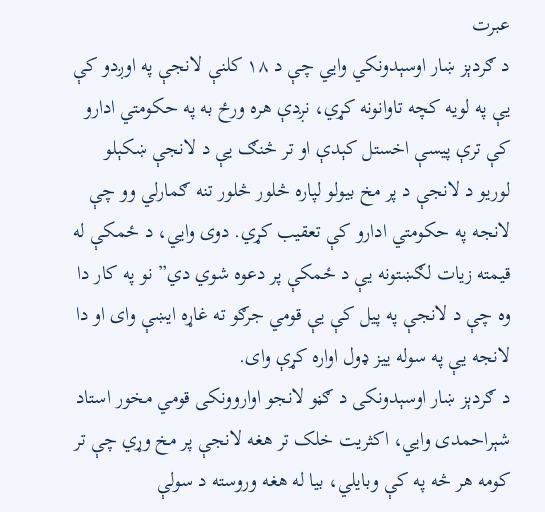عبرت
د ګردېز ښار اوسېدونکي وايي چې د ۱۸ کلنې لانجې په اوږدو کې يې په لويه کچه تاوانونه کړي، نږدې هره ورځ به په حکومتي ادارو کې ترې پيسې اخستل کېدې او تر څنګ يې د لانجې ښکېلو لوريو د لانجې د پر مخ بيولو لپاره څلور څلور تنه ګمارلي وو چې لانجه په حکومتي ادارو کې تعقيب کړي. دوی وايي، د ځمکې له قيمته زيات لګښتونه يې د ځمکې پر دعوه شوي دي” نو په کار دا وه چې د لانجې په پيل کې يې قومي جرګو ته غاړه ايښې وای او دا لانجه يې په سوله یيز ډول اواره کړې وای.
د ګردېز ښار اوسېدونکی د ګڼو لانجو اواروونکی قومي مخور استاد شېراحمدی وايي، اکثريت خلک تر هغه لانجې پر مخ وړي چې تر کومه هر څه په کې وبايلي، بيا له هغه وروسته د سولې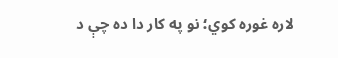لاره غوره کوي؛ نو په کار دا ده چې د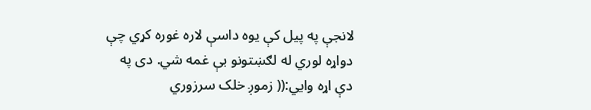لانجې په پيل کې يوه داسې لاره غوره کړي چې دواړه لوري له لګښتونو بې غمه شي. دی په دې اړه وايي:(( زموږ خلک سرزوري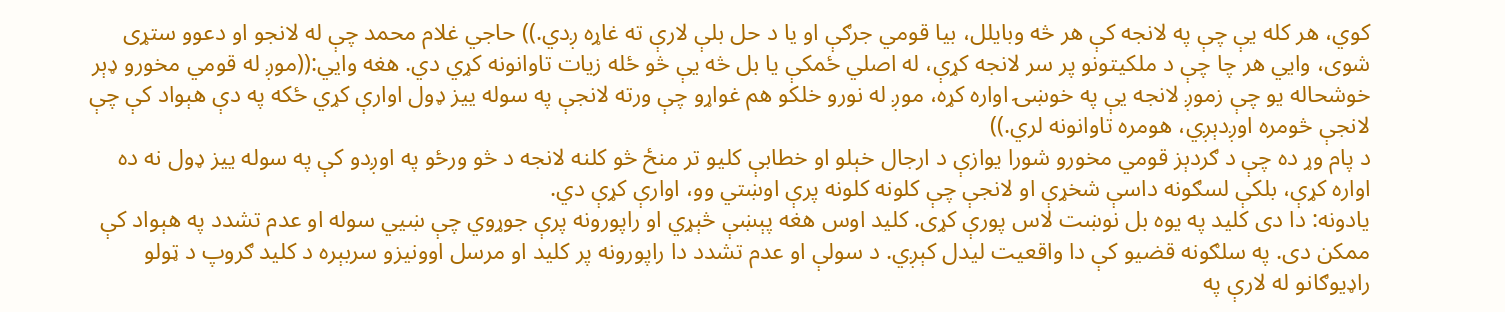کوي، هر کله يې چې په لانجه کې هر څه وبايلل، بيا قومي جرګې او يا د حل بلې لارې ته غاړه ږدي.)) حاجي غلام محمد چې له لانجو او دعوو ستړی شوی، وايي هر چا چې د ملکيتونو پر سر لانجه کړې، له اصلي ځمکې يا بل څه يې څو ځله زيات تاوانونه کړي دي. هغه وايي:((موږ له قومي مخورو ډېر خوشحاله يو چې زموږ لانجه يې په خوښۍ اواره کړه، موږ له نورو خلکو هم غواړو چې ورته لانجې په سوله یيز ډول اوارې کړي ځکه په دې هېواد کې چې لانجې څومره اوږدېږي، هومره تاوانونه لري.))
د پام وړ ده چې د ګردېز قومي مخورو شورا يوازې د ارجال خېلو او خطابې کليو تر منځ څو کلنه لانجه د څو ورځو په اوږدو کې په سوله یيز ډول نه ده اواره کړې، بلکې لسګونه داسې شخړې او لانجې چې کلونه کلونه پرې اوښتي وو، اوارې کړې دي.
یادونه: دا دی کلید په یوه بل نوښت لاس پورې کړی. کلید اوس هغه پېښې څېړي او راپورونه پرې جوړوي چې ښيي سوله او عدم تشدد په هېواد کې ممکن دی. په سلګونه قضیو کې دا واقعیت لیدل کېږي. د سولې او عدم تشدد دا راپورونه پر کلید او مرسل اوونیزو سربېره د کلید ګروپ د ټولو راډیوګانو له لارې په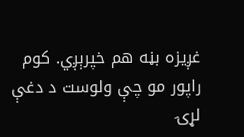غږیزه بڼه هم خپرېږي. کوم راپور مو چې ولوست د دغې لړۍ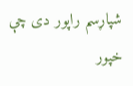شپاړسم راپور دی چې خپور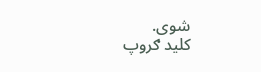شوی.
کلید ګروپ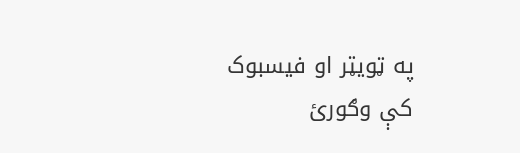په ټویټر او فیسبوک کې وګورئ